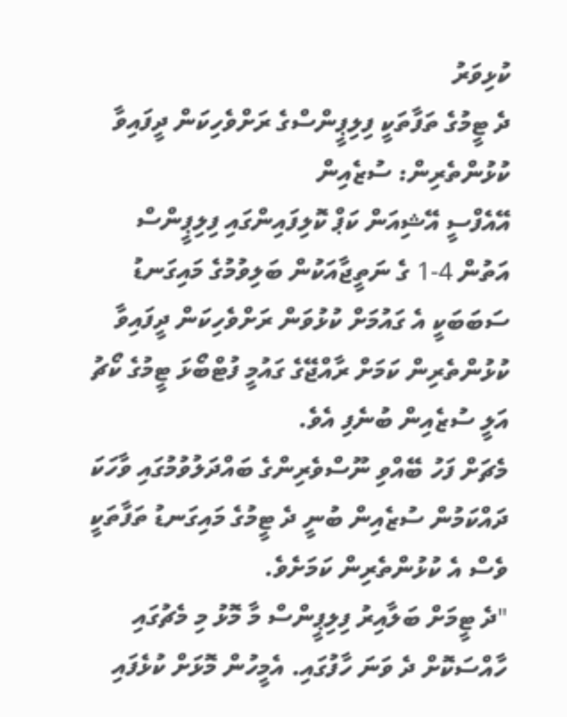ކުޅިވަރު
ދެ ޓީމުގެ ތަފާތަކީ ފިލިޕީންސްގެ ރަށްވެހިކަން ދީފައިވާ ކުޅުންތެރިން: ސުޒެއިން
އޭއެފްސީ އޭޝިއަން ކަޕް ކޮލިފައިންގައި ފިލިޕީންސް އަތުން 4-1 ގެ ނަތީޖާއަކުން ބަލިވުމުގެ މައިގަނޑު ސަބަބަކީ އެ ގައުމަށް ކުޅުވަން ރަށްވެހިކަން ދީފައިވާ ކުޅުންތެރިން ކަމަށް ރާއްޖޭގެ ގައުމީ ފުޓްބޯޅަ ޓީމުގެ ކޯޗު އަލީ ސުޒެއިން ބުނެފި އެވެ.
މެޗަށް ފަހު ބޭއްވި ނޫސްވެރިންގެ ބައްދަލުވުމުގައި ވާހަކަ ދައްކަމުން ސުޒެއިން ބުނީ ދެ ޓީމުގެ މައިގަނޑު ތަފާތަކީ ވެސް އެ ކުޅުންތެރިން ކަމަށެވެ.
"ދެ ޓީމަށް ބަލާއިރު ފިލިޕީންސް މާ މޮޅު މި މެޗުގައި ހާއްސަކޮށް ދެ ވަނަ ހާފުގައި. އެމީހުން މޮޅަށް ކުޅެފައި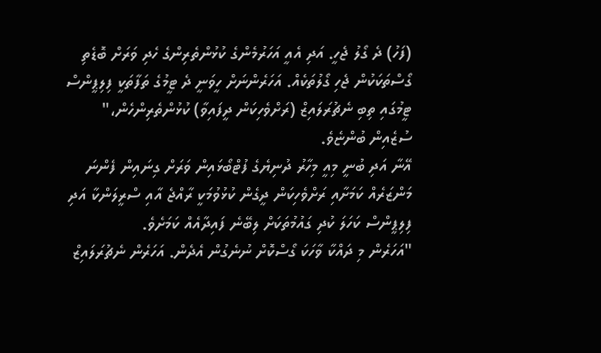(ފަހު) ދެ ގޯލު ޖެހީ. އަދި އެއީ އަހަރުމެންގެ ކުޅުންތެރިންގެ ހެދި ވަރަށް ބޮޑެތި ގޯސްތަކަކުން ޖެހި ގޯލުތަކެއް. އަހަރެންނަށް ހީވަނީ ދެ ޓީމުގެ ތަފާތަކީ ފިލިޕީންސް ޓީމުގައި ތިބި ނެޗުރަލައިޒް (ރަށްވެހިކަން ދީފައިވާ) ކުޅުންތެރިންހެން،" ސުޒެއިން ބުންޏެވެ.
އޭނާ އަދި ބުނީ މިއީ މިހާރު ދުނިޔެގެ ފުޓްބޯޅައިން ވަރަށް ގިނައިން ފެންނަ މަންޒަރެއް ކަމަށާއި ރަށްވެހިކަން ދީގެން ކުޅުވުމަކީ ރާއްޖެ އާއި ސްރީލަންކާ އަދި ފިލިޕީންސް ކަހަލަ ކުދި ގައުމުތަކަށް ލިބޭނެ ފައިދާއެއް ކަމަށެވެ.
"އަހަރެން މި ދައްކާ ވާހަކަ ގޯސްކޮށް ނުނެގުން އެދެން. އަހަރެން ނެޗުރަލައިޒް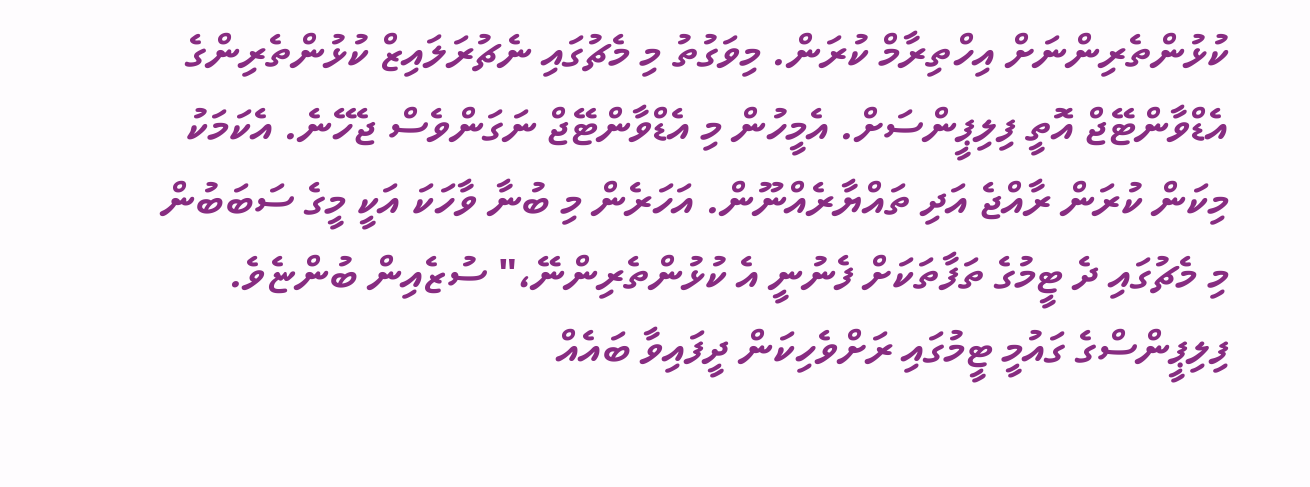ކުޅުންތެރިންނަށް އިހްތިރާމް ކުރަން. މިވަގުތު މި މެޗުގައި ނެޗުރަލައިޒް ކުޅުންތެރިންގެ އެޑްވާންޓޭޖް އޮތީ ފިލިޕީންސަށް. އެމީހުން މި އެޑްވާންޓޭޖް ނަގަންވެސް ޖެހޭނެ. އެކަމަކު މިކަން ކުރަން ރާއްޖެ އަދި ތައްޔާރެއްނޫން. އަހަރެން މި ބުނާ ވާހަކަ އަކީ މީގެ ސަބަބުން މި މެޗުގައި ދެ ޓީމުގެ ތަފާތަކަށް ފެނުނީ އެ ކުޅުންތެރިންނޭ،" ސުޒެއިން ބުންޏެވެ.
ފިލިޕީންސްގެ ގައުމީ ޓީމުގައި ރަށްވެހިކަން ދީފައިވާ ބައެއް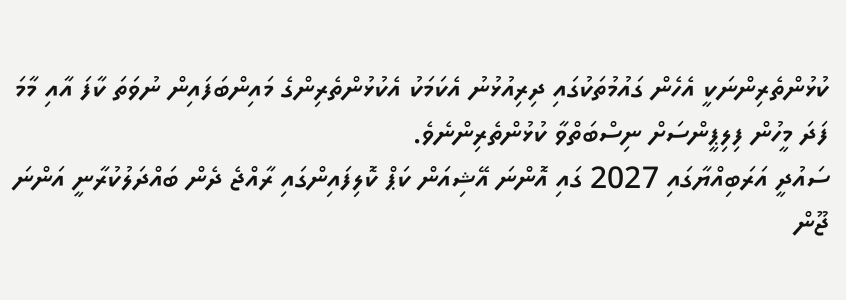ކުޅުންތެރިންނަކީ އެހެން ގައުމުތަކުގައި ދިރިއުޅުނު އެކަމަކު އެކުޅުންތެރިންގެ މައިންބަފައިން ނުވަތަ ކާފަ އާއި މާމަ ފަދަ މީހުން ފިލިޕީންސަށް ނިސްބަތްވާ ކުޅުންތެރިންނެވެ.
ސައުދީ އަރަބިއްޔާގައި 2027 ގައި އޮންނަ އޭޝިއަން ކަޕް ކޮލިފައިންގައި ރާއްޖެ ދެން ބައްދަލުކުރާނީ އަންނަ ޖޫން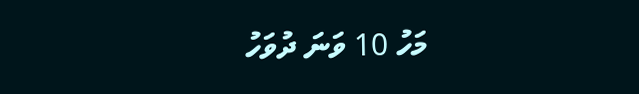މަހު 10 ވަނަ ދުވަހު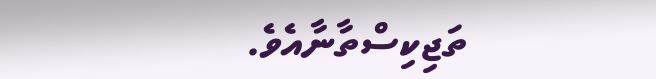ތަޖިކިސްތާނާއެވެ.